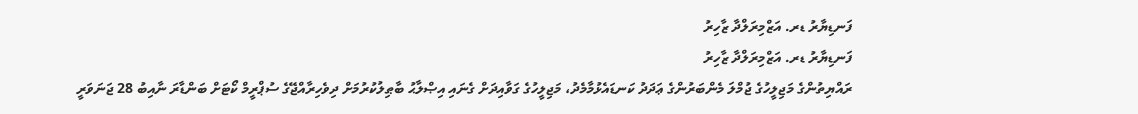ފަނޑިޔާރު ޑރ. އަޒްމިރަލްދާ ޒާހިރު
ފަނޑިޔާރު ޑރ. އަޒްމިރަލްދާ ޒާހިރު
ރައްޔިތުންގެ މަޖިލީހުގެ ޖުމްލަ މެންބަރުންގެ ޢަދަދު ކަނޑައެޅުމާމެދު، މަޖިލީހުގެ ގަވާއިދަށް ގެނައި އިޞްލާޙު ބާޠިލުކުރުމަށް ދިވެހިރާއްޖޭގެ ސުޕްރީމް ކޯޓަށް ބަންޑާރަ ނާއިބު 28 ޖަނަވަރީ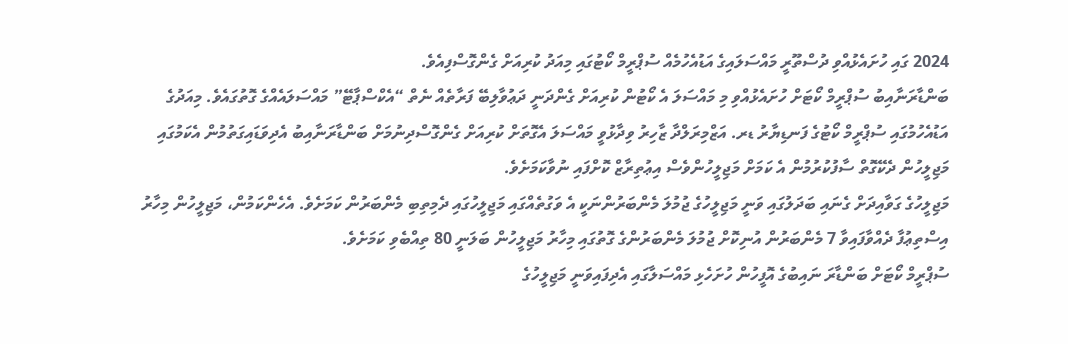2024 ގައި ހުށައެޅުއްވި ދުސްތޫރީ މައްސަލައިގެ އަޑުއެހުމެއް ސުޕްރީމް ކޯޓުގައި މިއަދު ކުރިއަށް ގެންގޮސްފިއެވެ.
ބަންޑާރަނާއިބު ސުޕްރީމް ކޯޓަށް ހުށައެޅުއްވި މި މައްސަލަ އެ ކޯޓުން ކުރިއަށް ގެންދަނީ ދަޢުވާލިބޭ ފަރާތެއް ނެތް “އެކްސްޕާޓޭ” މައްސަލައެއްގެ ގޮތުގައެވެ. މިއަދުގެ އަޑުއެހުމުގައި ސުޕްރީމް ކޯޓުގެ ފަނޑިޔާރު ޑރ. އަޒްމިރަލްދާ ޒާހިރު ވިދާޅުވީ މައްސަލަ އެގޮތަށް ކުރިއަށް ގެންގޮސްދިނުމަށް ބަންޑާރަނާއިބު އެދިވަޑައިގަތުމުން އެކަމުގައި މަޖިލީހުން ދެކޭގޮތް ސާފުކުރުމުން އެ ކަމަށް މަޖިލީހުންވެސް އިޢުތިރާޒް ކޮށްފައި ނުވާކަމަށެވެ.
މަޖިލީހުގެ ގަވާއިދަށް ގެނައި ބަދަލުގައި ވަނީ މަޖިލީހުގެ ޖުމުލަ މެންބަރުންނަކީ އެ ވަގުތެއްގައި މަޖިލީހުގައި ދެމިތިބި މެންބަރުން ކަމަށެވެ. އެހެންކަމުން، މަޖިލީހުން މިހާރު އިސްތިޢުފާ ދެއްވާފައިވާ 7 މެންބަރުން އުނިކޮށް ޖުމުލަ މެންބަރުންގެ ގޮތުގައި މިހާރު މަޖިލީހުން ބަލަނީ 80 ތިއްބެވި ކަމަށެވެ.
ސުޕްރީމް ކޯޓަށް ބަންޑާރަ ނައިބުގެ އޮފީހުން ހުށަހެޅި މައްސަލާގައި އެދިފައިވަނީ މަޖިލީހުގެ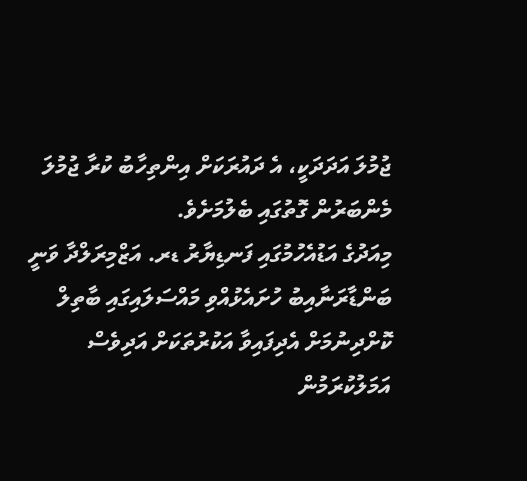ޖުމުލަ އަދަދަކީ، އެ ދައުރަކަށް އިންތިހާބު ކުރާ ޖުމުލަ މެންބަރުން ގޮތުގައި ބެލުމަށެވެ.
މިއަދުގެ އަޑުއެހުމުގައި ފަނޑިޔާރު ޑރ. އަޒްމިރަލްދާ ވަނީ ބަންޑާރަނާއިބު ހުށައެޅުއްވި މައްސަލައިގައި ބާތިލް ކޮށްދިނުމަށް އެދިފައިވާ އަކުރުތަކަށް އަދިވެސް އަމަލުކުރަމުން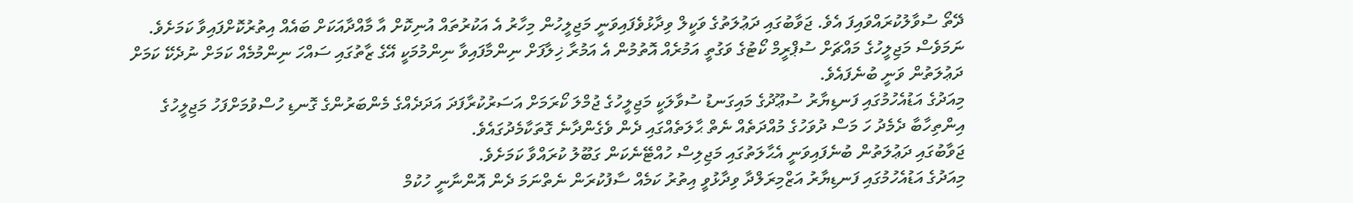ދޭތޯ ސުވާލުކުރައްވައިފަ އެވެ. ޖަވާބުގައި ދަޢުލަތުގެ ވަކީލް ވިދާޅުވެފައިވަނީ މަޖިލީހުން މިހާރު އެ އަކުރުތައް އުނިކޮށް އާ މާއްދާއަކަށް ބައެއް އިތުރުކޮށްފައިވާ ކަމަށެވެ.
ނަމަވެސް މަޖިލީހުގެ މައްޗަށް ސުޕްރީމް ކޯޓުގެ ވަގުތީ އަމުރެއް އޮތުމުން އެ އަމުރާ ޚިލާފަށް ނިންމާފައިވާ ނިންމުމަކީ އޭގެ ޒާތުގައި ސައްހަ ނިންމުމެއް ކަމަށް ނުދެކޭ ކަމަށް ދަޢުލަތުން ވަނީ ބުނެފައެވެ.
މިއަދުގެ އަޑުއެހުމުގައި ފަނޑިޔާރު ސުޢޫދުގެ މައިގަނޑު ސުވާލަކީ މަޖިލީހުގެ ޖުމްލަ ކޯރަމަށް އަސަރުކުރާފަދަ އަދަދެއްގެ މެންބަރުންގެ ގޮނޑި ހުސްވުމަށްފަހު މަޖިލީހުގެ އިންތިހާބާ ދެމެދު ހަ މަސް ދުވަހުގެ މުއްދަތެއް ނެތް ޙާލަތެއްގައި ދެން ވެގެންދާނެ ގޮތަކާމެދުގައެވެ.
ޖަވާބުގައި ދަޢުލަތުން ބުނެފައިވަނީ އެޙާލަތުގައި މަޖިލިސް ހުއްޓޭނެކަން ގަބޫލު ކުރައްވާ ކަމަށެވެ.
މިއަދުގެ އަޑުއެހުމުގައި ފަނޑިޔާރު އަޒްމިރަލްދާ ވިދާޅުވީ އިތުރު ކަމެއް ސާފުކުރަން ނެތްނަމަ ދެން އޮންނާނީ ހުކުމް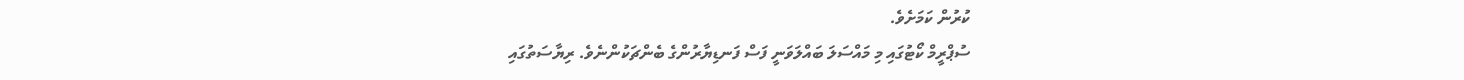ކުރުން ކަމަށެވެ.
ސުޕްރީމް ކޯޓުގައި މި މައްސަލަ ބައްލަވަނީ ފަސް ފަނޑިޔާރުންގެ ބެންޗަކުންނެވެ. ރިޔާސަތުގައި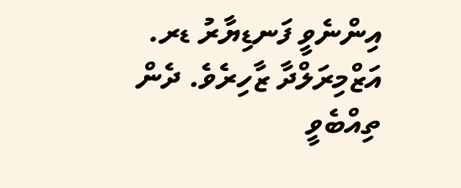އިންނެވީ ފަނޑިޔާރު ޑރ. އަޒްމިރަލްދާ ޒާހިރެވެ. ދެން ތިއްބެވީ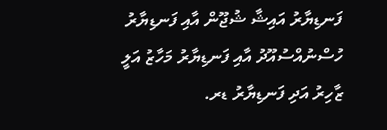ފަނޑިޔާރު އައިޝާ ޝުޖޫން އާއި ފަނޑިޔާރު ހުސްނުއްސުއޫދު އާއި ފަނޑިޔާރު މަހާޒު އަލީ ޒާހިރު އަދި ފަނޑިޔާރު ޑރ.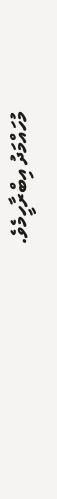މުހައްމަދު އިބްރާހީމެވެ.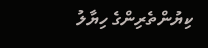ކިޔުންތެރިންގެ ހިޔާލު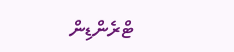ޓްރެންޑިން